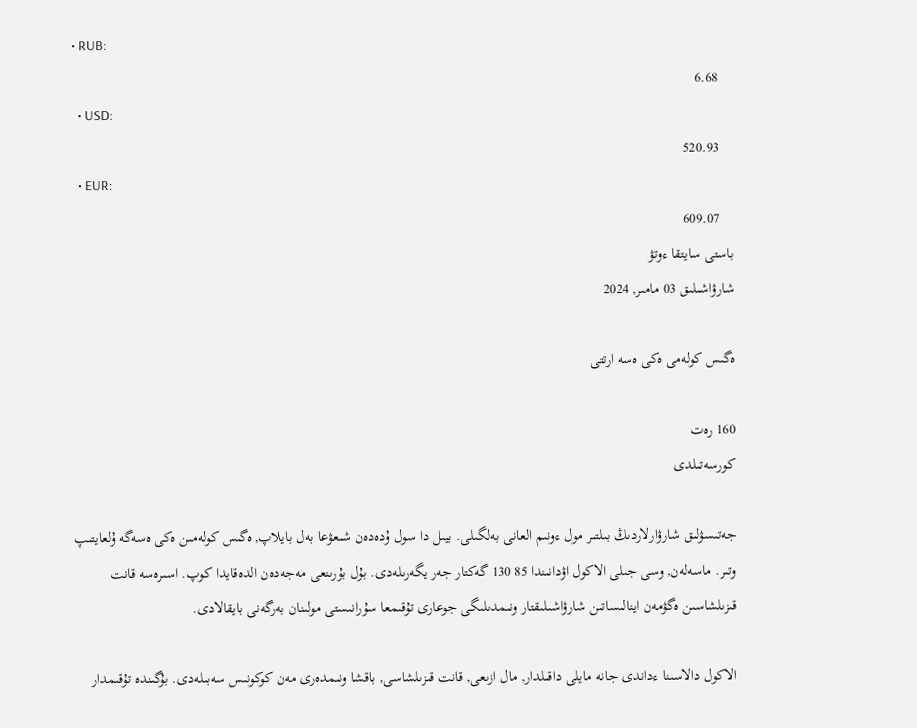• RUB:
    6.68
  • USD:
    520.93
  • EUR:
    609.07
باستى سايتقا ءوتۋ
شارۋاشىلىق 03 مامىر, 2024

ەگىس كولەمى ەكى ەسە ارتتى

160 رەت
كورسەتىلدى

جەتىسۋلىق شارۋارلاردىڭ بىلتىر مول ءونىم العانى بەلگىلى. بيىل دا سول ۇدەدەن شىعۋعا بەل بايلاپ, ەگىس كولەمىن ەكى ەسەگە ۇلعايتىپ وتىر. ماسەلەن, وسى جىلى الاكول اۋدانىندا 85 130 گەكتار جەر يگەرىلەدى. بۇل بۇرىنعى مەجەدەن الدەقايدا كوپ. اسىرەسە قانت قىزىلشاسىن ەگۋمەن اينالىساتىن شارۋاشىلىقتار ونىمدىلىگى جوعارى تۇقىمعا سۇرانىستى مولىنان بەرگەنى بايقالادى.

الاكول دالاسىنا ءداندى جانە مايلى داقىلدار, مال ازىعى, قانت قىزىلشاسى, باقشا ونىمدەرى مەن كوكونىس سەبىلەدى. بۇگىندە تۇقىمدار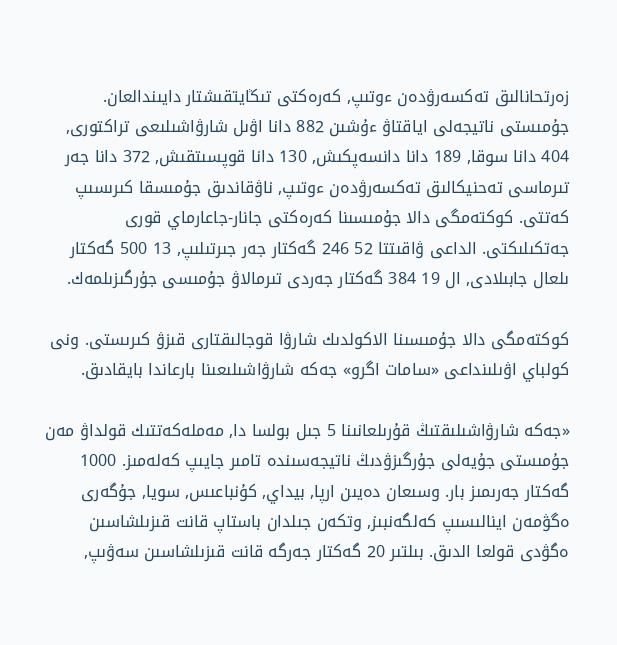زەرتحانالىق تەكسەرۋدەن ءوتىپ, كەرەكتى تىڭايتقىشتار دايىندالعان. جۇمىستى ناتيجەلى اياقتاۋ ءۇشىن 882 دانا اۋىل شارۋاشىلىعى تراكتورى, 404 دانا سوقا, 189 دانا دانسەپكىش, 130 دانا قوپسىتقىش, 372 دانا جەر تىرماسى تەحنيكالىق تەكسەرۋدەن ءوتىپ, ناۋقاندىق جۇمىسقا كىرىسىپ كەتتى. كوكتەمگى دالا جۇمىسىنا كەرەكتى جانار-جاعارماي قورى جەتكىلىكتى. الداعى ۋاقىتتا 52 246 گەكتار جەر جىرتىلىپ, 13 500 گەكتار ىلعال جابىلادى, ال 19 384 گەكتار جەردى تىرمالاۋ جۇمىسى جۇرگىزىلمەك.

كوكتەمگى دالا جۇمىسىنا الاكولدىك شارۋا قوجالىقتارى قىزۋ كىرىستى. ونى كولباي اۋىلىنداعى «سامات اگرو» جەكە شارۋاشىلىعىنا بارعاندا بايقادىق.

«جەكە شارۋاشىلىقتىڭ قۇرىلعانىنا 5 جىل بولسا دا, مەملەكەتتىك قولداۋ مەن جۇمىستى جۇيەلى جۇرگىزۋدىڭ ناتيجەسىندە تامىر جايىپ كەلەمىز. 1000 گەكتار جەرىمىز بار. وسىعان دەيىن ارپا, بيداي, كۇنباعىس, سويا, جۇگەرى ەگۋمەن اينالىسىپ كەلگەنبىز, وتكەن جىلدان باستاپ قانت قىزىلشاسىن ەگۋدى قولعا الدىق. بىلتىر 20 گەكتار جەرگە قانت قىزىلشاسىن سەۋىپ,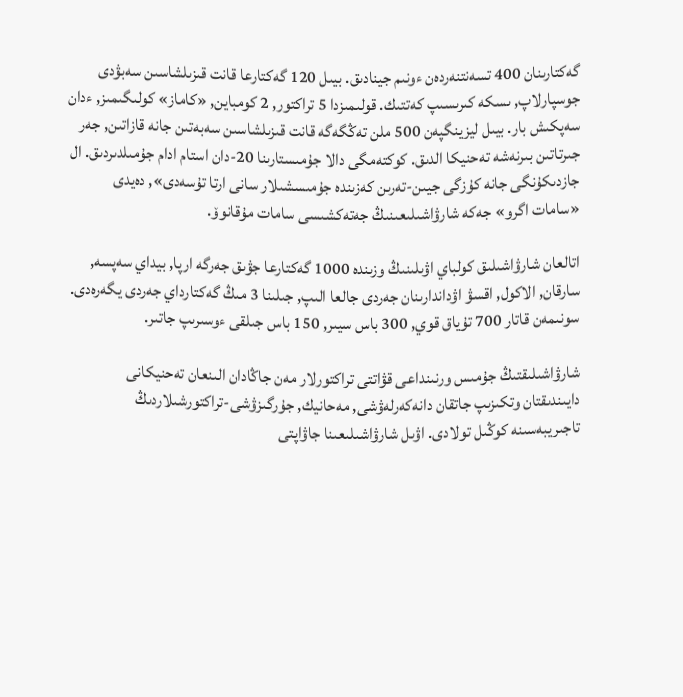گەكتارىنان 400 تسەنتنەردەن ءونىم جينادىق. بيىل 120 گەكتارعا قانت قىزىلشاسىن سەبۋدى جوسپارلاپ, ىسكە كىرىسىپ كەتتىك. قولىمىزدا 5 تراكتور, 2 كومباين, «كاماز» كولىگىمىز, ءدان سەپكىش بار. بيىل ليزينگپەن 500 ملن تەڭگەگە قانت قىزىلشاسىن سەبەتىن جانە قازاتىن, جەر جىرتاتىن بىرنەشە تەحنيكا الدىق. كوكتەمگى دالا جۇمىستارىنا 20-دان استام ادام جۇمىلدىردىق. ال جازدىكۇنگى جانە كۇزگى جيىن-تەرىن كەزىندە جۇمىسشىلار سانى ارتا تۇسەدى», دەيدى «سامات اگرو» جەكە شارۋاشىلىعىنىڭ جەتەكشىسى سامات مۇقانوۆ.

اتالعان شارۋاشىلىق كولباي اۋىلىنىڭ وزىندە 1000 گەكتارعا جۋىق جەرگە ارپا, بيداي سەپسە, سارقان, الاكول, اقسۋ اۋداندارىنان جەردى جالعا الىپ, جىلىنا 3 مىڭ گەكتارداي جەردى يگەرەدى. سونىمەن قاتار 700 تۇياق قوي, 300 باس سيىر, 150 باس جىلقى ءوسىرىپ جاتىر.

شارۋاشىلىقتىڭ جۇمىس ورنىنداعى قۋاتتى تراكتورلار مەن جاڭادان الىنعان تەحنيكانى دايىندىقتان وتكىزىپ جاتقان دانەكەرلەۋشى, مەحانيك, جۇرگىزۋشى-تراكتورشىلاردىڭ تاجىريبەسىنە كوڭىل تولادى. اۋىل شارۋاشىلىعىنا جاۋاپتى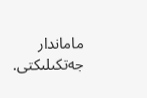ماماندار جەتكىلىكتى.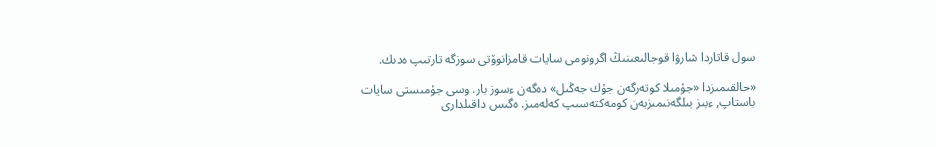سول قاتاردا شارۋا قوجالىعىنىڭ اگرونومى سايات قامزانوۆتى سوزگە تارتىپ ەدىك.

«حالقىمىزدا «جۇمىلا كوتەرگەن جۇك جەڭىل» دەگەن ءسوز بار. وسى جۇمىستى سايات باستاپ, ءبىز بىلگەنىمىزبەن كومەكتەسىپ كەلەمىز. ەگىس داقىلدارى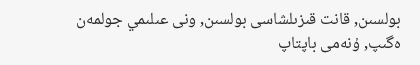بولسىن, قانت قىزىلشاسى بولسىن, ونى عىلىمي جولمەن ەگىپ, ۇنەمى باپتاپ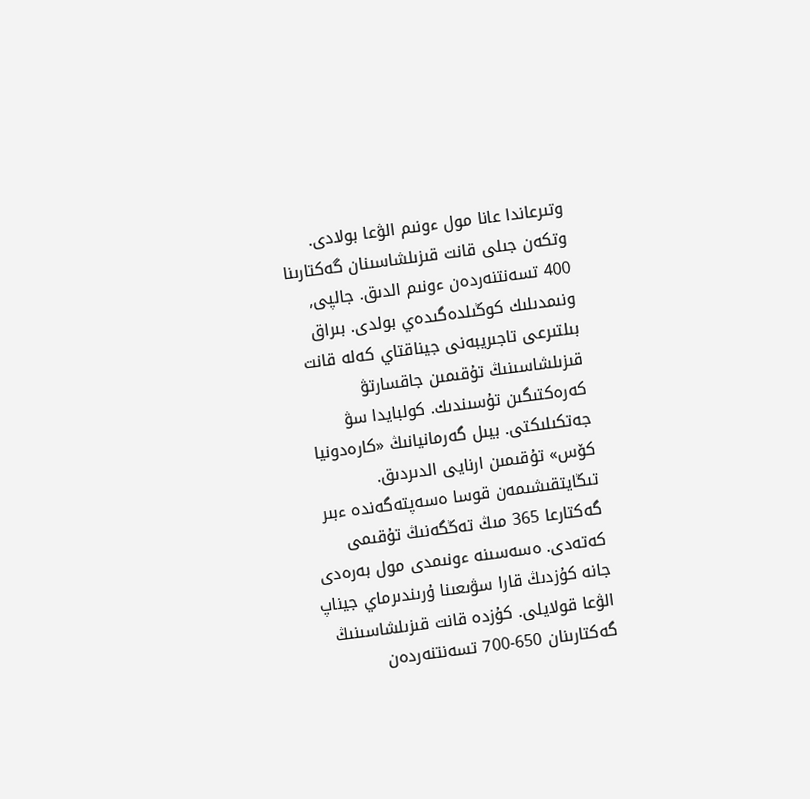وتىرعاندا عانا مول ءونىم الۋعا بولادى. وتكەن جىلى قانت قىزىلشاسىنان گەكتارىنا 400 تسەنتنەردەن ءونىم الدىق. جالپى, ونىمدىلىك كوڭىلدەگىدەي بولدى. بىراق بىلتىرعى تاجىريبەنى جيناقتاي كەلە قانت قىزىلشاسىنىڭ تۇقىمىن جاقسارتۋ كەرەكتىگىن تۇسىندىك. كولبايدا سۋ جەتكىلىكتى. بيىل گەرمانيانىڭ «كارەدونيا كۆس» تۇقىمىن ارنايى الدىردىق. تىڭايتقىشىمەن قوسا ەسەپتەگەندە ءبىر گەكتارعا 365 مىڭ تەڭگەنىڭ تۇقىمى كەتەدى. ەسەسىنە ءونىمدى مول بەرەدى جانە كۇزدىڭ قارا سۋىعىنا ۇرىندىرماي جيناپ الۋعا قولايلى. كۇزدە قانت قىزىلشاسىنىڭ گەكتارىنان 650-700 تسەنتنەردەن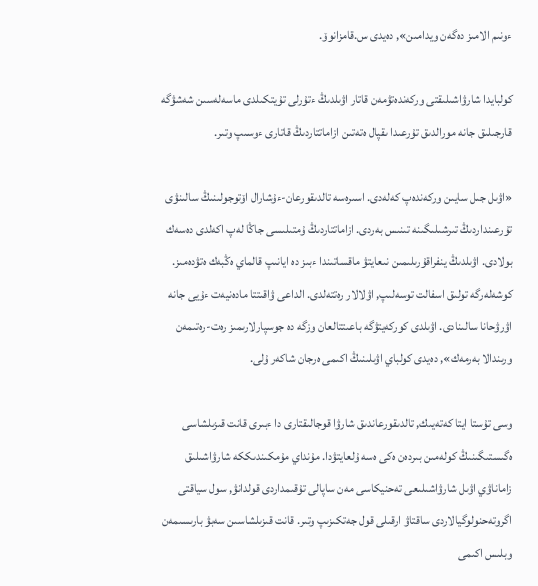ءونىم الامىز دەگەن ويدامىن», دەيدى س.قامزانوۆ.

كولبايدا شارۋاشىلىقتى وركەندەتۋمەن قاتار اۋىلدىڭ ءتۇرلى تۇيتكىلدى ماسەلەسىن شەشۋگە قارجىلىق جانە مورالدىق تۇرعىدا ىقپال ەتەتىن ازاماتتاردىڭ قاتارى ءوسىپ وتىر.

«اۋىل جىل سايىن وركەندەپ كەلەدى. اسىرەسە تالدىقورعان-ءۇشارال اۆتوجولىنىڭ سالىنۋى تۇرعىنداردىڭ تىرشىلىگىنە تىنىس بەردى. ازاماتتاردىڭ ۇمتىلىسى جاڭا لەپ اكەلدى دەسەك بولادى. اۋىلدىڭ ينفراقۇرىلىمىن نىعايتۋ ماقساتىندا ءبىز دە ايانىپ قالماي ەڭبەك ەتۋدەمىز. كوشەلەرگە تولىق اسفالت توسەلىپ, اۋلالار رەتتەلدى. الداعى ۋاقىتتا مادەنيەت ءۇيى جانە اۋرۋحانا سالىنادى. اۋىلدى كوركەيتۋگە باعىتتالعان وزگە دە جوسپارلارىمىز رەت-رەتىمەن ورىندالا بەرمەك», دەيدى كولباي اۋىلىنىڭ اكىمى ەرجان شاكەر ۇلى.

وسى تۇستا ايتا كەتەيىك, تالدىقورعاندىق شارۋا قوجالىقتارى دا ءبىرى قانت قىزىلشاسى ەگىستىگىنىڭ كولەمىن بىردەن ەكى ەسە ۇلعايتۋدا. مۇنداي مۇمكىندىككە شارۋاشىلىق زاماناۋي اۋىل شارۋاشىلىعى تەحنيكاسى مەن ساپالى تۇقىمداردى قولدانۋ, سول سياقتى اگروتەحنولوگيالاردى ساقتاۋ ارقىلى قول جەتكىزىپ وتىر. قانت قىزىلشاسىن سەبۋ بارىسىمەن وبلىس اكىمى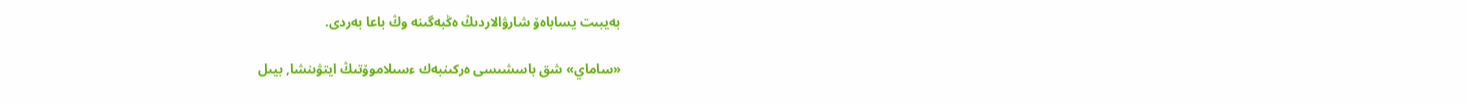بەيبىت يساباەۆ شارۋالاردىڭ ەڭبەگىنە وڭ باعا بەردى.

«ساماي» شق باسشىسى ەركىنبەك ءسىلاموۆتىڭ ايتۋىنشا, بيىل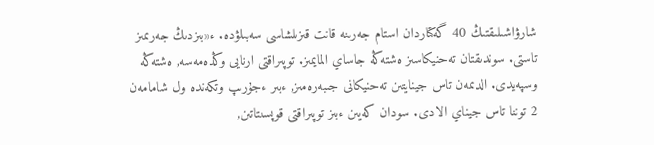شارۋاشىلىقتىڭ 40 گەكتاردان استام جەرىنە قانت قىزىلشاسى سەبىلۋدە. ء«بىزدىڭ جەرىمىز تاستى. سوندىقتان تەحنيكاسىز ەشتەڭە جاساي المايمىز. توپىراقتى ارنايى وڭدەمەسە, ەشتەڭە وسپەيدى. الدىمەن تاس جينايتىن تەحنيكانى جىبەرەمىز, ءبىر ءجۇرىپ وتكەندە ول شامامەن 2 توننا تاس جيناي الادى. سودان كەيىن ءبىز توپىراقتى قوپسىتاتىن,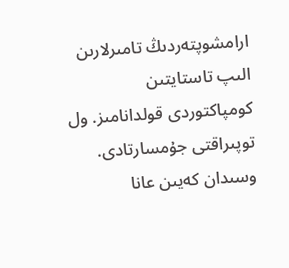ارامشوپتەردىڭ تامىرلارىن الىپ تاستايتىن كومپاكتوردى قولدانامىز. ول توپىراقتى جۇمسارتادى. وسىدان كەيىن عانا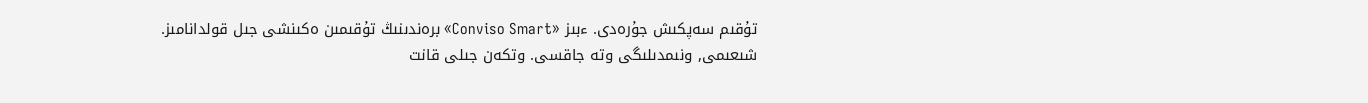تۇقىم سەپكىش جۇرەدى. ءبىز «Conviso Smart» برەندىنىڭ تۇقىمىن ەكىنشى جىل قولدانامىز. شىعىمى, ونىمدىلىگى وتە جاقسى. وتكەن جىلى قانت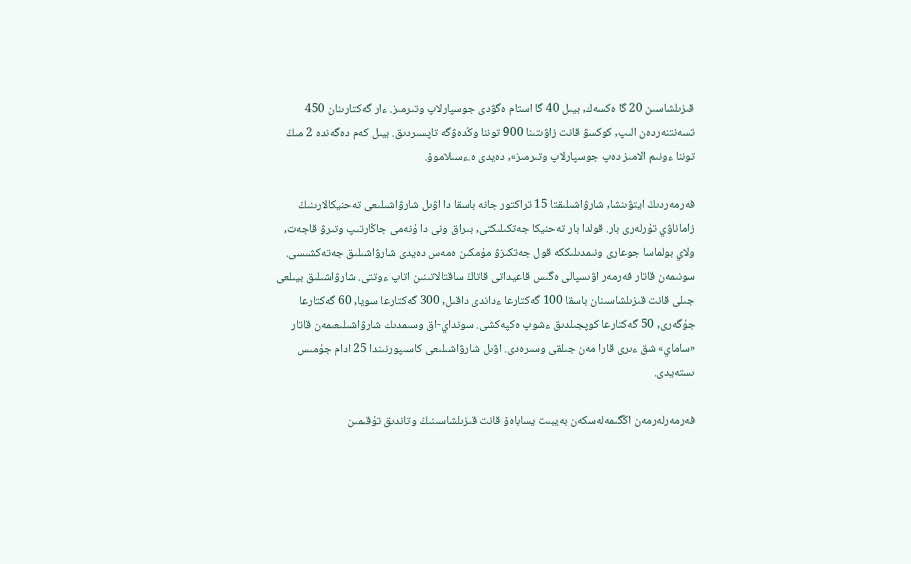قىزىلشاسىن 20 گا ەكسەك, بيىل 40 گا استام ەگۋدى جوسپارلاپ وتىرمىز. ءار گەكتارىنان 450 تسەنتنەردەن الىپ, كوكسۋ قانت زاۋىتىنا 900 توننا وڭدەۋگە تاپسىردىق. بيىل كەم دەگەندە 2 مىڭ توننا ءونىم الامىز دەپ جوسپارلاپ وتىرمىز», دەيدى ە.ءسىلاموۆ.

فەرمەردىڭ ايتۋىنشا, شارۋاشىلىقتا 15 تراكتور جانە باسقا دا اۋىل شارۋاشىلىعى تەحنيكالارىنىڭ زاماناۋي تۇرلەرى بار. قولدا بار تەحنيكا جەتكىلىكتى, بىراق ونى دا ۇنەمى جاڭارتىپ وتىرۋ قاجەت, ولاي بولماسا جوعارى ونىمدىلىككە قول جەتكىزۋ مۇمكىن ەمەس دەيدى شارۋاشىلىق جەتەكشىسى. سونىمەن قاتار فەرمەر اۋىسپالى ەگىس قاعيداتى قاتاڭ ساقتالاتىنىن اتاپ ءوتتى. شارۋاشىلىق بيىلعى جىلى قانت قىزىلشاسىنان باسقا 100 گەكتارعا ءداندى داقىل, 300 گەكتارعا سويا, 60 گەكتارعا جۇگەرى, 50 گەكتارعا كوپجىلدىق ءشوپ ەكپەكشى. سونداي-اق وسىمدىك شارۋاشىلىعىمەن قاتار «ساماي» شق ءىرى قارا مەن جىلقى وسىرەدى. اۋىل شارۋاشىلىعى كاسىپورنىندا 25 ادام جۇمىس ىستەيدى.

فەرمەرلەرمەن اڭگىمەلەسكەن بەيبىت يساباەۆ قانت قىزىلشاسىنىڭ وتاندىق تۇقىمىن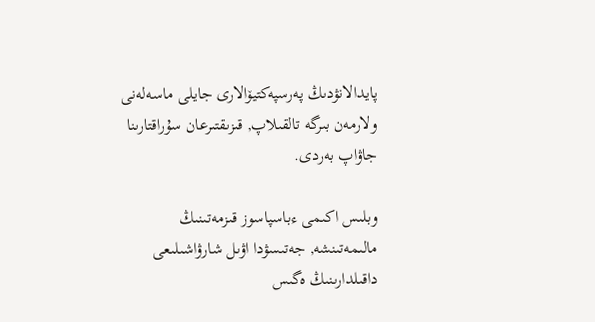پايدالانۋدىڭ پەرسپەكتيۆالارى جايلى ماسەلەنى ولارمەن بىرگە تالقىلاپ, قىزىقتىرعان سۇراقتارىنا جاۋاپ بەردى.

وبلىس اكىمى ءباسپاسوز قىزمەتىنىڭ مالىمەتىنشە, جەتىسۋدا اۋىل شارۋاشىلىعى داقىلدارىنىڭ ەگىس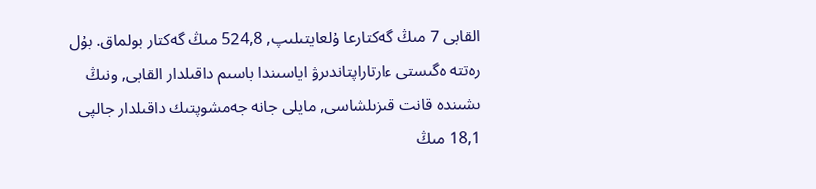القابى 7 مىڭ گەكتارعا ۇلعايتىلىپ, 524,8 مىڭ گەكتار بولماق. بۇل رەتتە ەگىستى ءارتاراپتاندىرۋ اياسىندا باسىم داقىلدار القابى, ونىڭ ىشىندە قانت قىزىلشاسى, مايلى جانە جەمشوپتىك داقىلدار جالپى 18,1 مىڭ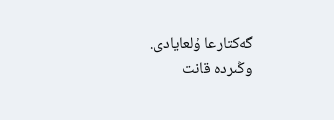گەكتارعا ۇلعايادى. وڭىردە قانت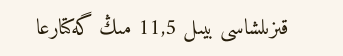قىزىلشاسى بيىل 11,5 مىڭ گەكتارعا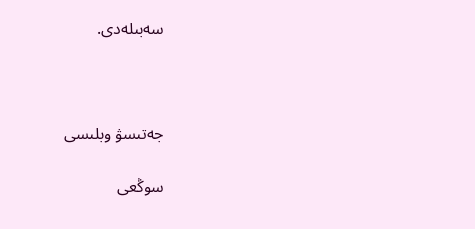سەبىلەدى.



جەتىسۋ وبلىسى

سوڭعى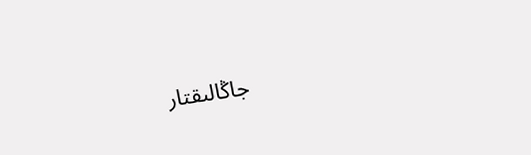جاڭالىقتار